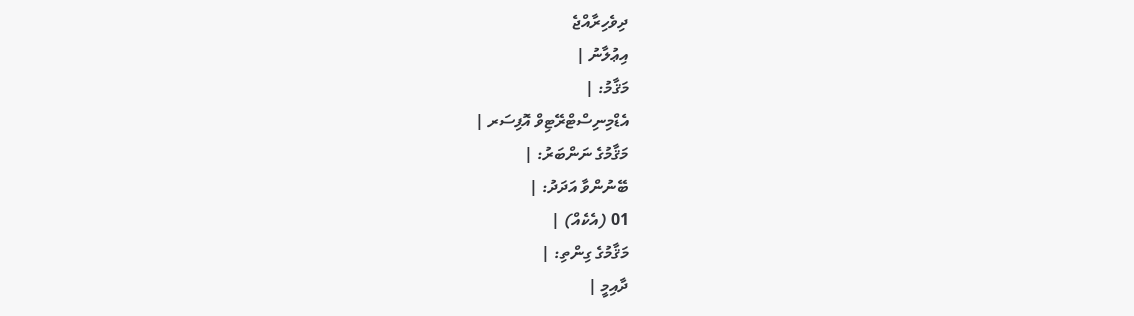ދިވެހިރާއްޖެ
އިޢުލާނު |
މަޤާމު: |
އެޑްމިނިސްޓްރޭޓިވް އޮފިސަރ |
މަޤާމުގެ ނަންބަރު: |
ބޭނުންވާ އަދަދު: |
01 (އެކެއް) |
މަޤާމުގެ ގިންތި: |
ދާއިމީ |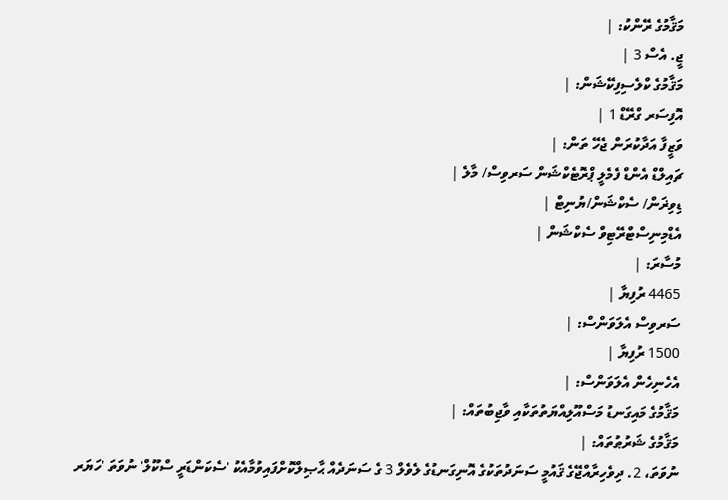މަޤާމުގެ ރޭންކު: |
ޖީ. އެސް 3 |
މަޤާމުގެ ކްލެސިފިކޭޝަން: |
އޮފިސަރ ގްރޭޑް 1 |
ވަޒީފާ އަދާކުރަން ޖެހޭ ތަން: |
ޗައިލްޑް އެންޑް ފެމެލީ ޕްރޮޓެކްޝަން ސަރވިސް/ މާލެ |
ޑިވިޜަން/ ސެކްޝަން/ޔުނިޓް |
އެޑްމިނިސްޓްރޭޓިވް ސެކްޝަން |
މުސާރަ: |
4465 ރުފިޔާ |
ސަރވިސް އެލަވަންސް: |
1500 ރުފިޔާ |
އެހެނިހެން އެލަވަންސް: |
މަޤާމުގެ މައިގަނޑު މަސްއޫލިއްޔަތުތަކާއި ވާޖިބުތައް: |
މަޤާމުގެ ޝަރުޠުތައް: |
ނުވަތަ، 2. ދިވެހިރާއްޖޭގެ ޤައުމީ ސަނަދުތަކުގެ އޮނިގަނޑުގެ ލެވެލް 3 ގެ ސަނަދެއް ޙާޞިލްކޮށްފައިވުމާއެކު 'ސެކަންޑަރީ ސްކޫލް' ނުވަތަ 'ހަޔަރ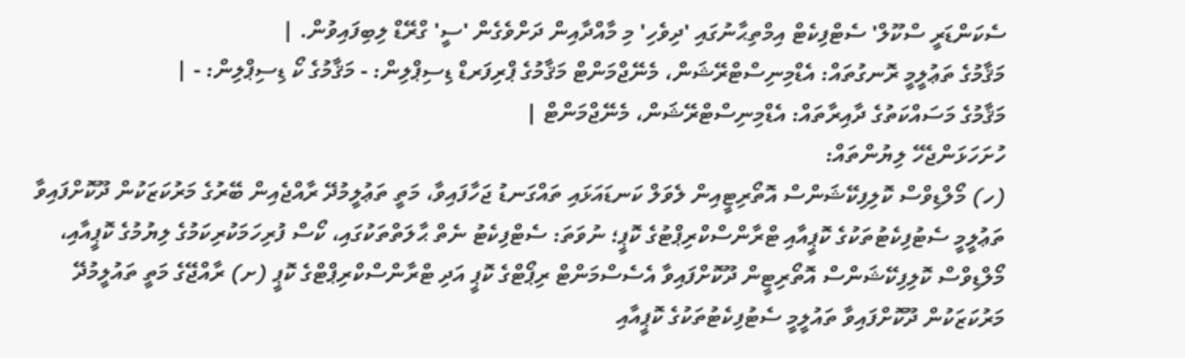ސެކަންޑަރީ ސްކޫލް' ސެޓްފިކެޓް އިމްތިޙާނުގައި 'ދިވެހި' މި މާއްދާއިން ދަށްވެގެން 'ސީ' ގްރޭޑް ލިބިފައިވުން. |
މަޤާމުގެ ތަޢުލީމީ ރޮނގުތައް: އެޑްމިނިސްޓްރޭޝަން، މެނޭޖްމަންޓް މަޤާމުގެ ޕްރިފަރޑް ޑިސިޕްލިން: - މަޤާމުގެ ކޯ ޑިސިޕްލިން: - |
މަޤާމުގެ މަސައްކަތުގެ ދާއިރާތައް: އެޑްމިނިސްޓްރޭޝަން، މެނޭޖްމަންޓް |
ހުށަހަޅަންޖެހޭ ލިޔުންތައް:
(ހ) މޯލްޑިވްސް ކޮލިފިކޭޝަންސް އޮތޯރިޓީއިން ލެވަލް ކަނޑައަޅައި ތައްގަނޑު ޖަހާފައިވާ، މަތީ ތަޢުލީމުދޭ ރާއްޖެއިން ބޭރުގެ މަރުކަޒަކުން ދޫކޮށްފައިވާ ތަޢުލީމީ ސެޓުފިކެޓުތަކުގެ ކޮޕީއާއި ޓްރާންސްކްރިޕްޓުގެ ކޮޕީ؛ ނުވަތަ: ސެޓްފިކެޓު ނެތް ޙާލަތްތަކުގައި، ކޯސް ފުރިހަމަކުރިކަމުގެ ލިޔުމުގެ ކޮޕީއާއި، މޯލްޑިވްސް ކޮލިފިކޭޝަންސް އޮތޯރިޓީން ދޫކޮށްފައިވާ އެސެސްމަންޓް ރިޕޯޓްގެ ކޮޕީ އަދި ޓްރާންސްކްރިޕްޓްގެ ކޮޕީ (ށ) ރާއްޖޭގެ މަތީ ތައުލީމުދޭ މަރުކަޒަކުން ދޫކޮށްފައިވާ ތައުލީމީ ސެޓުފިކެޓުތަކުގެ ކޮޕީއާއި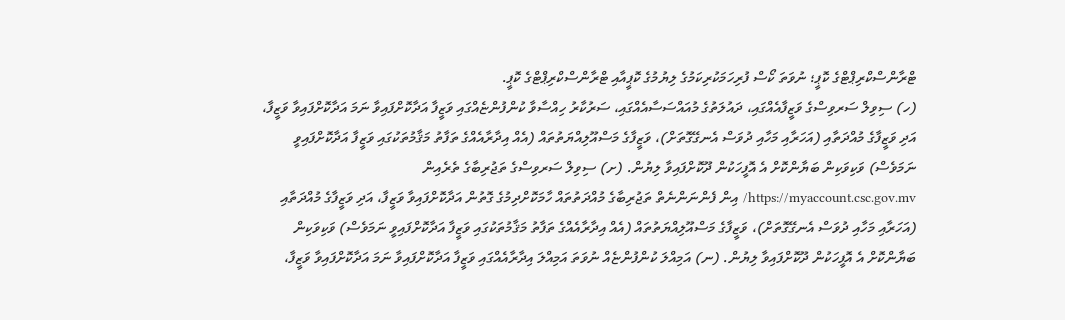ޓްރާންސްކްރިޕްޓްގެ ކޮޕީ؛ ނުވަތަ ކޯސް ފުރިހަމަކުރިކަމުގެ ލިޔުމުގެ ކޮޕީއާއި ޓްރާންސްކްރިޕްޓްގެ ކޮޕީ.
(ހ) ސިވިލް ސަރވިސްގެ ވަޒީފާއެއްގައި، ދައުލަތުގެ މުއައްސަސާއެއްގައި، ސަރުކާރު ހިއްސާވާ ކުންފުންޏެއްގައި ވަޒީފާ އަދާކޮށްފައިވާ ނަމަ އަދާކޮށްފައިވާ ވަޒީފާ، އަދި ވަޒީފާގެ މުއްދަތާއި (އަހަރާއި މަހާއި ދުވަސް އެނގޭގޮތަށް)، ވަޒީފާގެ މަސްއޫލިއްޔަތުތައް (އެއް އިދާރާއެއްގެ ތަފާތު މަޤާމުތަކުގައި ވަޒީފާ އަދާކޮށްފައިވީ ނަމަވެސް) ވަކިވަކިން ބަޔާންކޮށް އެ އޮފީހަކުން ދޫކޮށްފައިވާ ލިޔުން. (ށ) ސިވިލް ސަރވިސްގެ ތަޖުރިބާގެ ތެރެއިން https://myaccount.csc.gov.mv/ އިން ފެންނަންނެތް ތަޖުރިބާގެ މުއްދަތުތައް ހާމަކޮށްދިމުގެ ގޮތުން އަދާކޮށްފައިވާ ވަޒީފާ، އަދި ވަޒީފާގެ މުއްދަތާއި (އަހަރާއި މަހާއި ދުވަސް އެނގޭގޮތަށް)، ވަޒީފާގެ މަސްއޫލިއްޔަތުތައް (އެއް އިދާރާއެއްގެ ތަފާތު މަޤާމުތަކުގައި ވަޒީފާ އަދާކޮށްފައިވީ ނަމަވެސް) ވަކިވަކިން ބަޔާންކޮށް އެ އޮފީހަކުން ދޫކޮށްފައިވާ ލިޔުން. (ނ) އަމިއްލަ ކުންފުންޏެއް ނުވަތަ އަމިއްލަ އިދާރާއެއްގައި ވަޒީފާ އަދާކޮށްފައިވާ ނަމަ އަދާކޮށްފައިވާ ވަޒީފާ،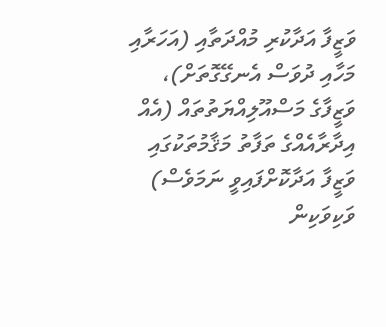ވަޒީފާ އަދާކުރި މުއްދަތާއި (އަހަރާއި މަހާއި ދުވަސް އެނގޭގޮތަށް)، ވަޒީފާގެ މަސްއޫލިއްޔަތުތައް (އެއް އިދާރާއެއްގެ ތަފާތު މަޤާމުތަކުގައި ވަޒީފާ އަދާކޮށްފައިވީ ނަމަވެސް) ވަކިވަކިން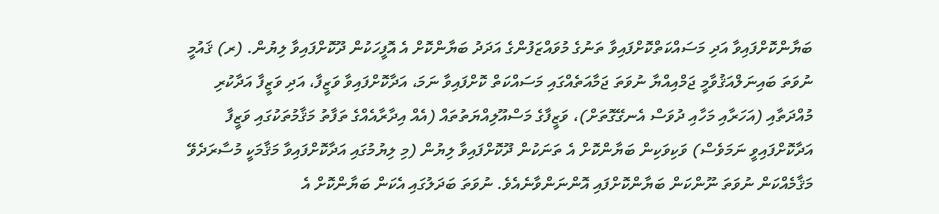ބަޔާންކޮށްފައިވާ އަދި މަސައްކަތްކޮށްފައިވާ ތަނުގެ މުވައްޒަފުންގެ އަދަދު ބަޔާންކޮށް އެ އޮފީހަކުން ދޫކޮށްފައިވާ ލިޔުން. (ރ) ޤައުމީ ނުވަތަ ބައިނަލްއަޤުވާމީ ޖަމްއިއްޔާ ނުވަތަ ޖަމާއަތެއްގައި މަސައްކަތް ކޮށްފައިވާ ނަމަ، އަދާކޮށްފައިވާ ވަޒީފާ، އަދި ވަޒީފާ އަދާކުރި މުއްދަތާއި (އަހަރާއި މަހާއި ދުވަސް އެނގޭގޮތަށް)، ވަޒީފާގެ މަސްއޫލިއްޔަތުތައް (އެއް އިދާރާއެއްގެ ތަފާތު މަޤާމުތަކުގައި ވަޒީފާ އަދާކޮށްފައިވީ ނަމަވެސް) ވަކިވަކިން ބަޔާންކޮށް އެ ތަނަކުން ދޫކޮށްފައިވާ ލިޔުން (މި ލިޔުމުގައި އަދާކޮށްފައިވާ މަޤާމަކީ މުސާރަދެވޭ މަޤާމެއްކަން ނުވަތަ ނޫންކަން ބަޔާންކޮށްފައި އޮންނަންވާނެއެވެ. ނުވަތަ ބަދަލުގައި އެކަން ބަޔާންކޮށް އެ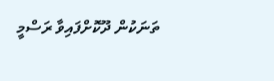ތަނަކުން ދޫކޮށްފައިވާ ރަސްމީ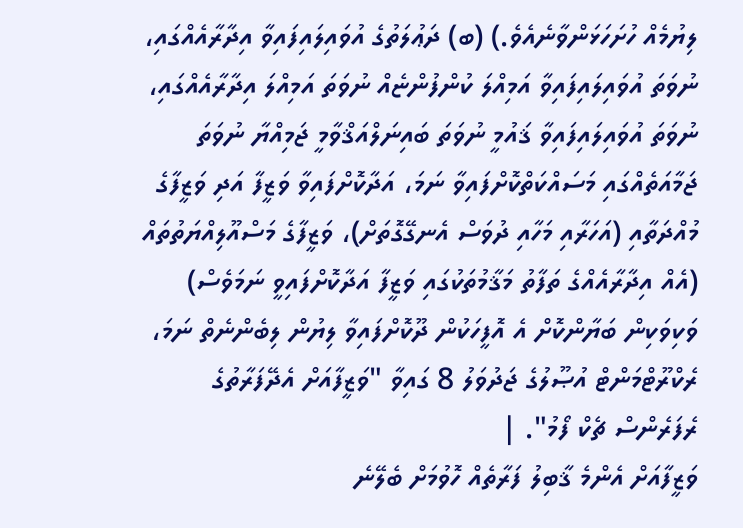ލިޔުމެއް ހުށަހަޅަންވާނެއެވެ.) (ބ) ދަޢުލަތުގެ އުވައިލައިފައިވާ އިދާރާއެއްގައި، ނުވަތަ އުވައިލައިފައިވާ އަމިއްލަ ކުންފުންޏެއް ނުވަތަ އަމިއްލަ އިދާރާއެއްގައި، ނުވަތަ އުވައިލައިފައިވާ ޤައުމީ ނުވަތަ ބައިނަލްއަޤްވާމީ ޖަމިއްޔާ ނުވަތަ ޖަމާއަތެއްގައި މަސައްކަތްކޮށްފައިވާ ނަމަ، އަދާކޮށްފައިވާ ވަޒީފާ އަދި ވަޒީފާގެ މުއްދަތާއި (އަހަރާއި މަހާއި ދުވަސް އެނގޭގޮތަށް)، ވަޒީފާގެ މަސްއޫލިއްޔަތުތައް (އެއް އިދާރާއެއްގެ ތަފާތު މަޤާމުތަކުގައި ވަޒީފާ އަދާކޮށްފައިވީ ނަމަވެސް) ވަކިވަކިން ބަޔާންކޮށް އެ އޮފީހަކުން ދޫކޮށްފައިވާ ލިޔުން ލިބެންނެތް ނަމަ، ރެކްރޫޓްމަންޓް އުޞޫލުގެ ޖަދުވަލު 8 ގައިވާ "ވަޒީފާއަށް އެދޭފަރާތުގެ ރެފަރެންސް ޗެކް ފޯމު". |
ވަޒީފާއަށް އެންމެ ޤާބިލު ފަރާތެއް ހޮވުމަށް ބެލޭނެ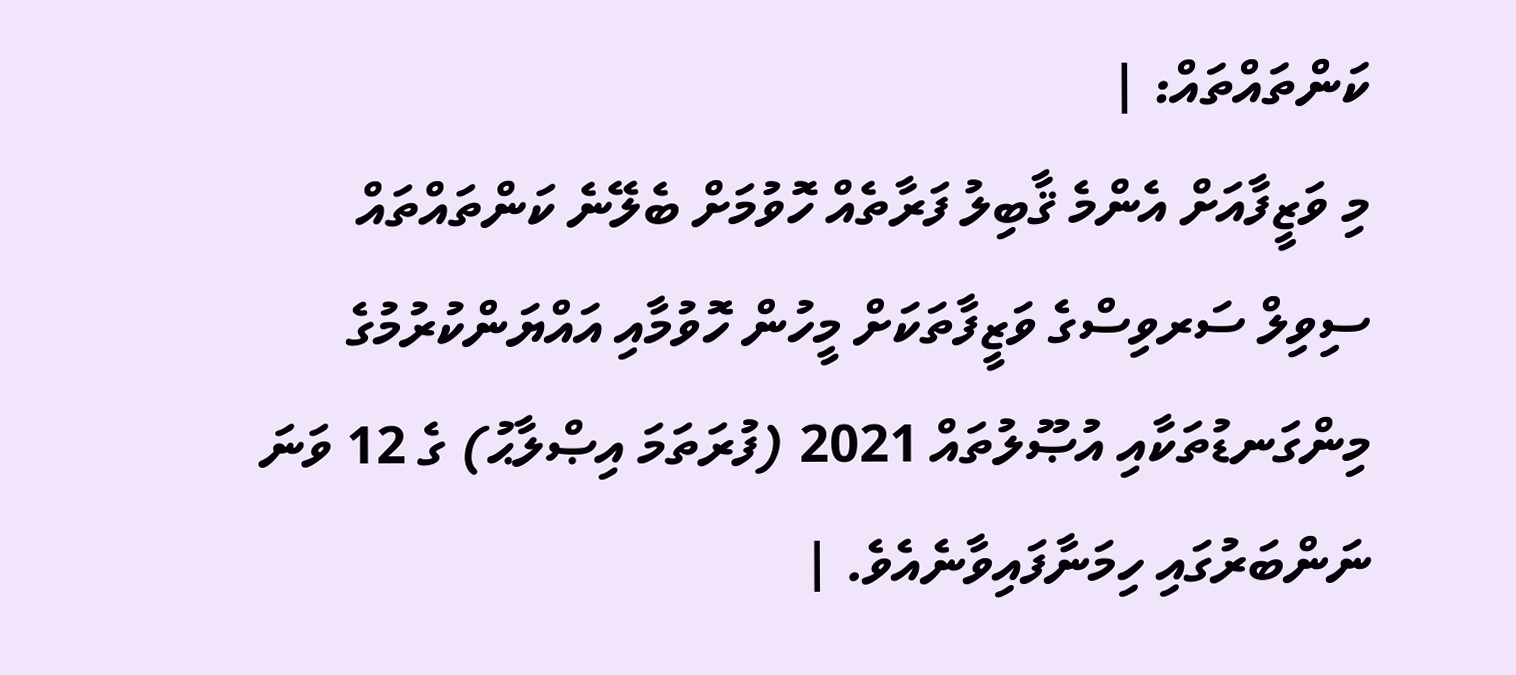ކަންތައްތައް: |
މި ވަޒީފާއަށް އެންމެ ޤާބިލު ފަރާތެއް ހޮވުމަށް ބެލޭނެ ކަންތައްތައް ސިވިލް ސަރވިސްގެ ވަޒީފާތަކަށް މީހުން ހޮވުމާއި އައްޔަންކުރުމުގެ މިންގަނޑުތަކާއި އުޞޫލުތައް 2021 (ފުރަތަމަ އިޞްލާޙު) ގެ 12 ވަނަ ނަންބަރުގައި ހިމަނާފައިވާނެއެވެ. |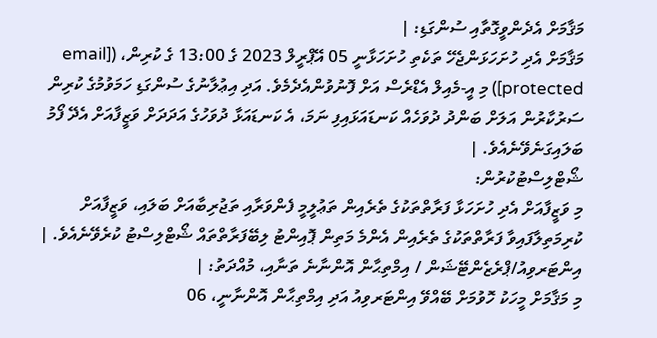މަޤާމަށް އެދެންވީގޮތާއި ސުންގަޑި: |
މަޤާމަށް އެދި ހުށަހަޅަންޖެހޭ ތަކެތި ހުށަހަޅާނީ 05 އޭޕްރީލް 2023 ގެ 13:00 ގެ ކުރިން، ([email protected]) މި އީ-މެއިލް އެޑްރެސް އަށް ފޮނުވުންއެދެމެވެ. އަދި އިޢުލާނުގެ ސުންގަޑި ހަމަވުމުގެ ކުރިން ސަރުކާރުން އަލަށް ބަންދު ދުވަހެއް ކަނޑައަޅައިފި ނަމަ، އެ ކަނޑައަޅާ ދުވަހުގެ އަދަދަށް ވަޒީފާއަށް އެދޭ ފޯމު ބަލައިގަނެވޭނެއެވެ. |
ޝޯޓްލިސްޓުކުރުން:
މި ވަޒީފާއަށް އެދި ހުށަހަޅާ ފަރާތްތަކުގެ ތެރެއިން ތަޢުލީމީ ފެންވަރާއި ތަޖުރިބާއަށް ބަލައި، ވަޒީފާއަށް ކުރިމަތިލާފައިވާ ފަރާތްތަކުގެ ތެރެއިން އެންމެ މަތިން ޕޮއިންޓު ލިބޭފަރާތްތައް ޝޯޓްލިސްޓު ކުރެވޭނެއެވެ. |
އިންޓަރވިއު/ޕްރެޒެންޓޭޝަން / އިމްތިޙާން އޮންނާނެ ތަނާއި، މުއްދަތު: |
މި މަޤާމަށް މީހަކު ހޮވުމަށް ބޭއްވޭ އިންޓަރވިއު އަދި އިމްތިޙާން އޮންނާނީ، 06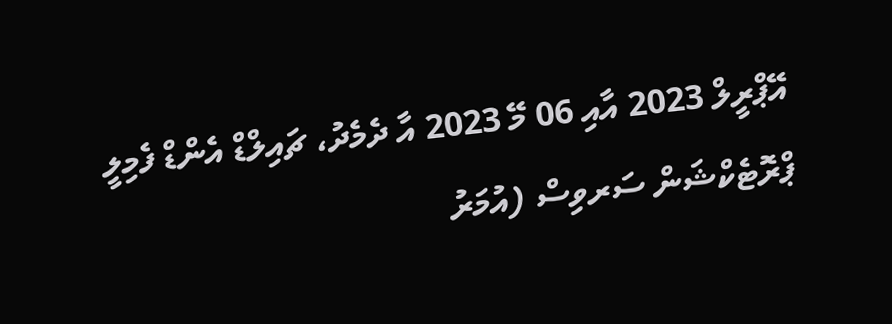އޭޕްރީލް 2023 އާއި 06 މޭ 2023 އާ ދެމެދު، ޗައިލްޑް އެންޑް ފެމިލީ ޕްރޮޓެކްޝަން ސަރވިސް (އުމަރު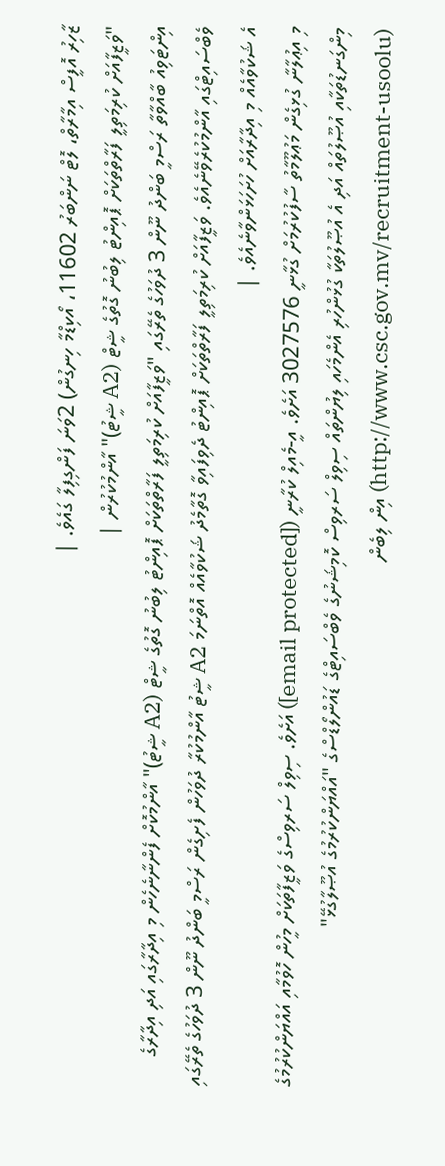ޒާހިރު އޮފީސް އިމާރާތް، ލޮޓް ނަންބަރު 11602، އޯކިޑްމާ ހިނގުން) 2ވަނަ ފަންގިފިލާ ގައެވެ. |
"ވަޒީފާއަށް ކުރިމަތިލީ ފަރާތްތަކަށް ޕޮއިންޓު ލިބުނު ގޮތުގެ ޝީޓް (A2 ޝީޓު)" އާންމުކުރުން |
އިންޓަވިއު ބާއްވާތާ ރަސްމީ ބަންދު ނޫން 3 ދުވަހުގެ ތެރޭގައި "ވަޒީފާއަށް ކުރިމަތިލީ ފަރާތްތަކަށް ޕޮއިންޓު ލިބުނު ގޮތުގެ ޝީޓް (A2 ޝީޓު)" އާންމުކޮށް ފެންނާނެހެން މި އިދާރާގައި އަދި އިދާރާގެ ވެބްސައިޓްގައި އާންމުކުރެވޭނެއެވެ. ވަޒީފާއަށް ކުރިމަތިލީ ފަރާތްތަކަށް ޕޮއިންޓު ދެވިފައިވާ ގޮތާމެދު ޝަކުވާއެއް އޮތްނަމަ A2 ޝީޓު އާންމުކުރާ ދުވަހުން ފެށިގެން ރަސްމީ ބަންދު ނޫން 3 ދުވަހުގެ ތެރޭގައި އެ ޝަކުވާއެއް މި އިދާރާއަށް ހުށަހަޅަންވާނެއެވެ. |
މި އިޢުލާނާ ގުޅިގެން މަޢުލޫމާތު ސާފުކުރުމަށް ގުޅާނީ 3027576 އަށެވެ. އީ-މެއިލް ކުރާނީ ([email protected]) އަށެވެ. ސިވިލް ސަރވިސްގެ ވަޒީފާތަކަށް މީހުން ހޮވުމާއި އައްޔަންކުރުމުގެ މިންގަނޑުތަކާއި އުޞޫލުތައް އަދި އެ އުޞޫލުތަކާ ގުޅުންހުރި އެންމެހައި ލިޔުންތައް ސިވިލް ސަރވިސް ކޮމިޝަނުގެ ވެބްސައިޓްގެ ޑައުންލޯޑްސްގެ "އައްޔަންކުރުމުގެ އުޞޫލާގުޅޭ" (http://www.csc.gov.mv/recruitment-usoolu) އިން ލިބެން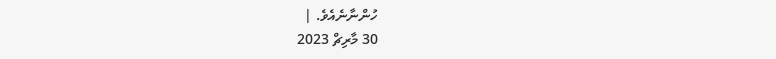ހުންނާނެއެވެ. |
30 މާރިޗް 2023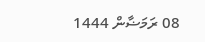08 ރަމަޟާން 1444